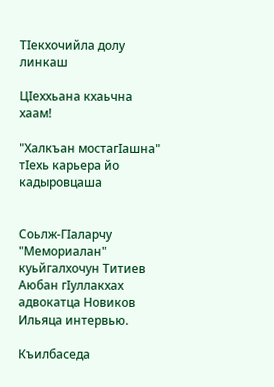ТIекхочийла долу линкаш

ЦIеххьана кхаьчна хаам!

"Халкъан мостагIашна" тIехь карьера йо кадыровцаша


Соьлж-ГIаларчу "Мемориалан" куьйгалхочун Титиев Аюбан гIуллакхах адвокатца Новиков Ильяца интервью.

Къилбаседа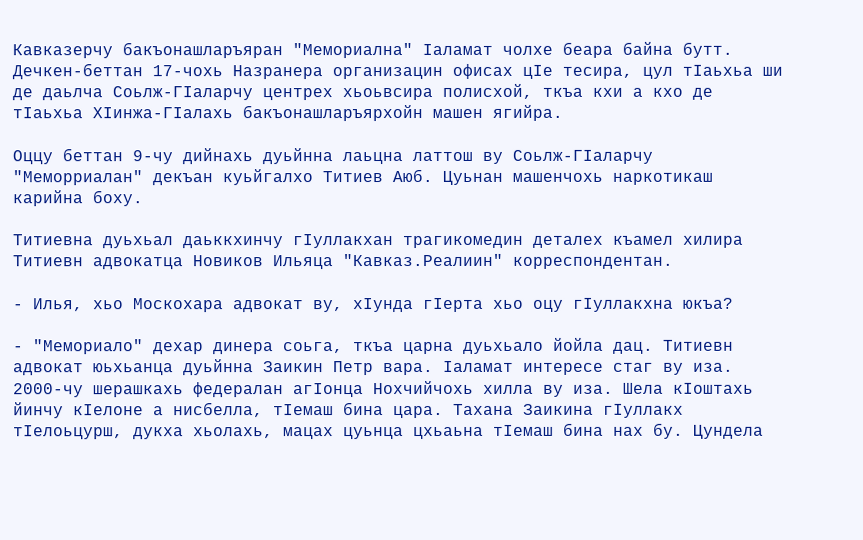Кавказерчу бакъонашларъяран "Мемориална" Iаламат чолхе беара байна бутт. Дечкен-беттан 17-чохь Назранера организацин офисах цIе тесира, цул тIаьхьа ши де даьлча Соьлж-ГIаларчу центрех хьоьвсира полисхой, ткъа кхи а кхо де тIаьхьа ХIинжа-ГIалахь бакъонашларъярхойн машен ягийра.

Оццу беттан 9-чу дийнахь дуьйнна лаьцна латтош ву Соьлж-ГIаларчу "Меморриалан" декъан куьйгалхо Титиев Аюб. Цуьнан машенчохь наркотикаш карийна боху.

Титиевна дуьхьал даьккхинчу гIуллакхан трагикомедин деталех къамел хилира Титиевн адвокатца Новиков Ильяца "Кавказ.Реалиин" корреспондентан.

- Илья, хьо Москохара адвокат ву, хIунда гIерта хьо оцу гIуллакхна юкъа?

- "Мемориало" дехар динера соьга, ткъа царна дуьхьало йойла дац. Титиевн адвокат юьхьанца дуьйнна Заикин Петр вара. Iаламат интересе стаг ву иза. 2000-чу шерашкахь федералан агIонца Нохчийчохь хилла ву иза. Шела кIоштахь йинчу кIелоне а нисбелла, тIемаш бина цара. Тахана Заикина гIуллакх тIелоьцурш, дукха хьолахь, мацах цуьнца цхьаьна тIемаш бина нах бу. Цундела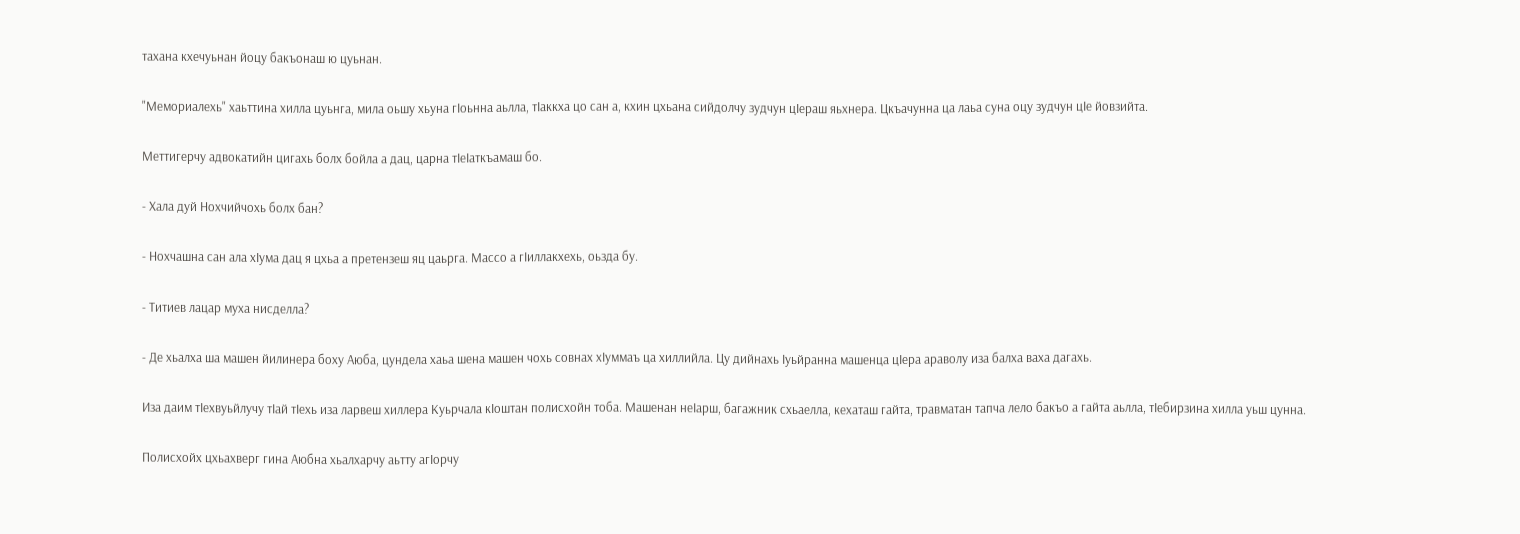тахана кхечуьнан йоцу бакъонаш ю цуьнан.

"Мемориалехь" хаьттина хилла цуьнга, мила оьшу хьуна гIоьнна аьлла, тIаккха цо сан а, кхин цхьана сийдолчу зудчун цIераш яьхнера. Цкъачунна ца лаьа суна оцу зудчун цIе йовзийта.

Меттигерчу адвокатийн цигахь болх бойла а дац, царна тIеIаткъамаш бо.

- Хала дуй Нохчийчохь болх бан?

- Нохчашна сан ала хIума дац я цхьа а претензеш яц цаьрга. Массо а гIиллакхехь, оьзда бу.

- Титиев лацар муха нисделла?

- Де хьалха ша машен йилинера боху Аюба, цундела хаьа шена машен чохь совнах хIуммаъ ца хиллийла. Цу дийнахь Iуьйранна машенца цIера араволу иза балха ваха дагахь.

Иза даим тIехвуьйлучу тIай тIехь иза ларвеш хиллера Куьрчала кIоштан полисхойн тоба. Машенан неIарш, багажник схьаелла, кехаташ гайта, травматан тапча лело бакъо а гайта аьлла, тIебирзина хилла уьш цунна.

Полисхойх цхьахверг гина Аюбна хьалхарчу аьтту агIорчу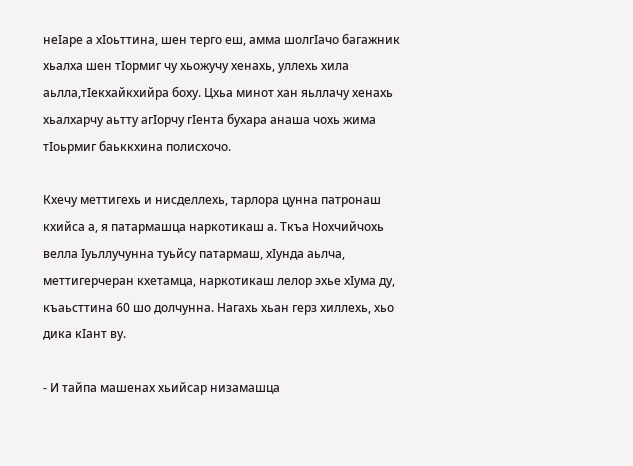неIаре а хIоьттина, шен терго еш, амма шолгIачо багажник хьалха шен тIормиг чу хьожучу хенахь, уллехь хила аьлла,тIекхайкхийра боху. Цхьа минот хан яьллачу хенахь хьалхарчу аьтту агIорчу гIента бухара анаша чохь жима тIоьрмиг баьккхина полисхочо.

Кхечу меттигехь и нисделлехь, тарлора цунна патронаш кхийса а, я патармашца наркотикаш а. Ткъа Нохчийчохь велла Iуьллучунна туьйсу патармаш, хIунда аьлча, меттигерчеран кхетамца, наркотикаш лелор эхье хIума ду, къаьсттина 60 шо долчунна. Нагахь хьан герз хиллехь, хьо дика кIант ву.

- И тайпа машенах хьийсар низамашца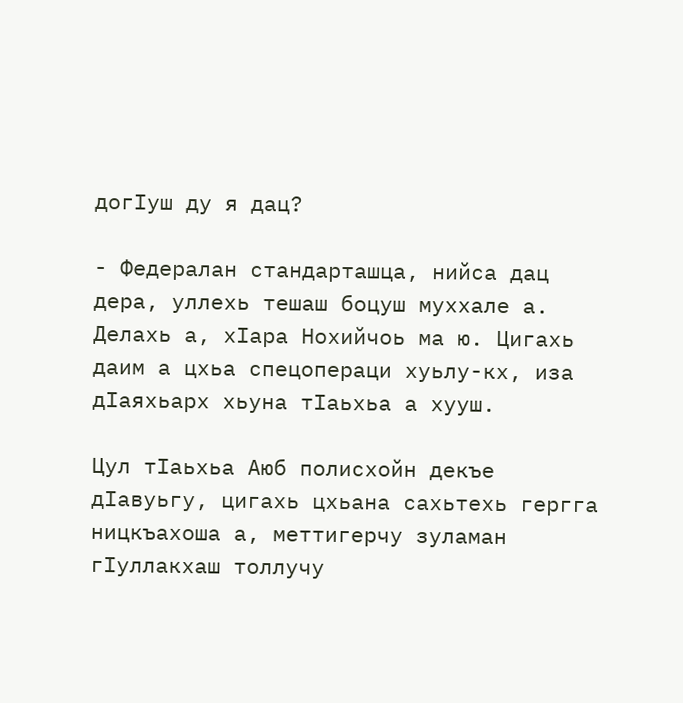догIуш ду я дац?

- Федералан стандарташца, нийса дац дера, уллехь тешаш боцуш муххале а. Делахь а, хIара Нохийчоь ма ю. Цигахь даим а цхьа спецопераци хуьлу-кх, иза дIаяхьарх хьуна тIаьхьа а хууш.

Цул тIаьхьа Аюб полисхойн декъе дIавуьгу, цигахь цхьана сахьтехь гергга ницкъахоша а, меттигерчу зуламан гIуллакхаш толлучу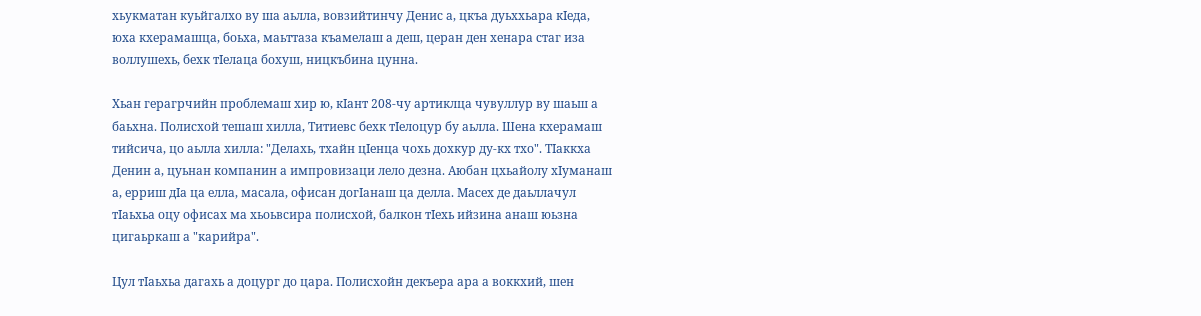хьукматан куьйгалхо ву ша аьлла, вовзийтинчу Денис а, цкъа дуьххьара кIеда, юха кхерамашца, боьха, маьттаза къамелаш а деш, церан ден хенара стаг иза воллушехь, бехк тIелаца бохуш, ницкъбина цунна.

Хьан герагрчийн проблемаш хир ю, кIант 208-чу артиклца чувуллур ву шаьш а баьхна. Полисхой тешаш хилла, Титиевс бехк тIелоцур бу аьлла. Шена кхерамаш тийсича, цо аьлла хилла: "Делахь, тхайн цIенца чохь дохкур ду-кх тхо". ТIаккха Денин а, цуьнан компанин а импровизаци лело дезна. Аюбан цхьайолу хIуманаш а, ерриш дIа ца елла, масала, офисан догIанаш ца делла. Масех де даьллачул тIаьхьа оцу офисах ма хьоьвсира полисхой, балкон тIехь ийзина анаш юьзна цигаьркаш а "карийра".

Цул тIаьхьа дагахь а доцург до цара. Полисхойн декъера ара а воккхий, шен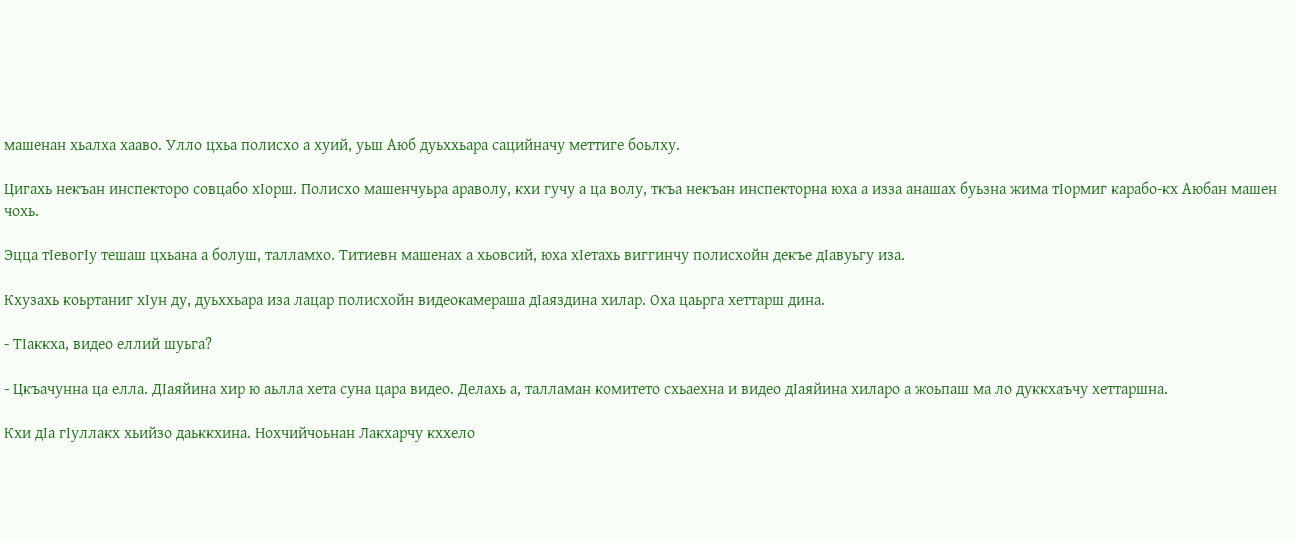машенан хьалха хааво. Улло цхьа полисхо а хуий, уьш Аюб дуьххьара сацийначу меттиге боьлху.

Цигахь некъан инспекторо совцабо хIорш. Полисхо машенчуьра араволу, кхи гучу а ца волу, ткъа некъан инспекторна юха а изза анашах буьзна жима тIормиг карабо-кх Аюбан машен чохь.

Эцца тIевогIу тешаш цхьана а болуш, талламхо. Титиевн машенах а хьовсий, юха хIетахь виггинчу полисхойн декъе дIавуьгу иза.

Кхузахь коьртаниг хIун ду, дуьххьара иза лацар полисхойн видеокамераша дIаяздина хилар. Оха цаьрга хеттарш дина.

- ТIаккха, видео еллий шуьга?

- Цкъачунна ца елла. ДIаяйина хир ю аьлла хета суна цара видео. Делахь а, талламан комитето схьаехна и видео дIаяйина хиларо а жоьпаш ма ло дуккхаъчу хеттаршна.

Кхи дIа гIуллакх хьийзо даьккхина. Нохчийчоьнан Лакхарчу кххело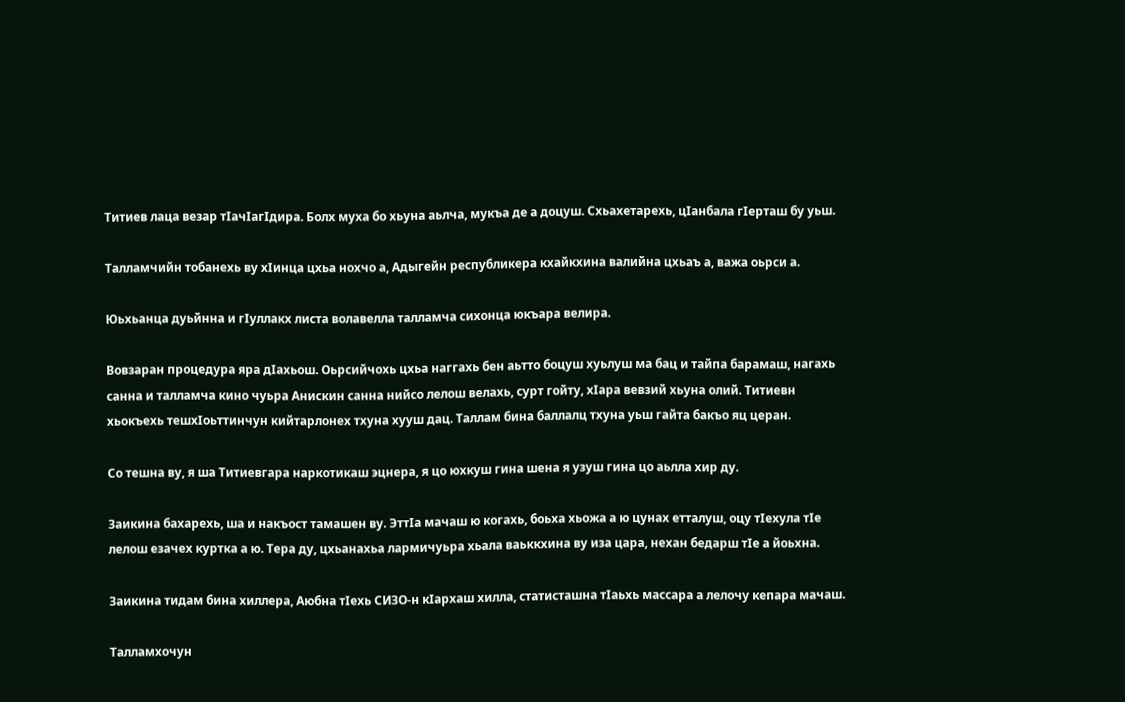Титиев лаца везар тIачIагIдира. Болх муха бо хьуна аьлча, мукъа де а доцуш. Схьахетарехь, цIанбала гIерташ бу уьш.

Талламчийн тобанехь ву хIинца цхьа нохчо а, Адыгейн республикера кхайкхина валийна цхьаъ а, важа оьрси а.

Юьхьанца дуьйнна и гIуллакх листа волавелла талламча сихонца юкъара велира.

Вовзаран процедура яра дIахьош. Оьрсийчохь цхьа наггахь бен аьтто боцуш хуьлуш ма бац и тайпа барамаш, нагахь санна и талламча кино чуьра Анискин санна нийсо лелош велахь, сурт гойту, хIара вевзий хьуна олий. Титиевн хьокъехь тешхIоьттинчун кийтарлонех тхуна хууш дац. Таллам бина баллалц тхуна уьш гайта бакъо яц церан.

Со тешна ву, я ша Титиевгара наркотикаш эцнера, я цо юхкуш гина шена я узуш гина цо аьлла хир ду.

Заикина бахарехь, ша и накъост тамашен ву. ЭттIа мачаш ю когахь, боьха хьожа а ю цунах етталуш, оцу тIехула тIе лелош езачех куртка а ю. Тера ду, цхьанахьа лармичуьра хьала ваьккхина ву иза цара, нехан бедарш тIе а йоьхна.

Заикина тидам бина хиллера, Аюбна тIехь СИЗО-н кIархаш хилла, статисташна тIаьхь массара а лелочу кепара мачаш.

Талламхочун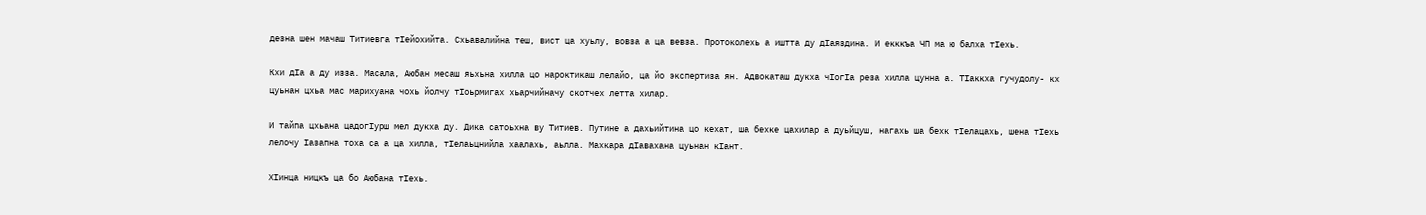дезна шен мачаш Титиевга тIейохийта. Схьавалийна теш, вист ца хуьлу, вовза а ца вевза. Протоколехь а иштта ду дIаяздина. И екккъа ЧП ма ю балха тIехь.

Кхи дIа а ду изза. Масала, Аюбан месаш яьхьна хилла цо нароктикаш лелайо, ца йо экспертиза ян. Адвокаташ дукха чIогIа реза хилла цунна а. ТIаккха гучудолу- кх цуьнан цхьа мас марихуана чохь йолчу тIоьрмигах хьарчийначу скотчех летта хилар.

И тайпа цхьана цадогIурш мел дукха ду. Дика сатоьхна ву Титиев. Путине а дахьийтина цо кехат, ша бехке цахилар а дуьйцуш, нагахь ша бехк тIелацахь, шена тIехь лелочу Iазапна тоха са а ца хилла, тIелаьцнийла хаалахь, аьлла. Махкара дIавахана цуьнан кIант.

ХIинца ницкъ ца бо Аюбана тIехь.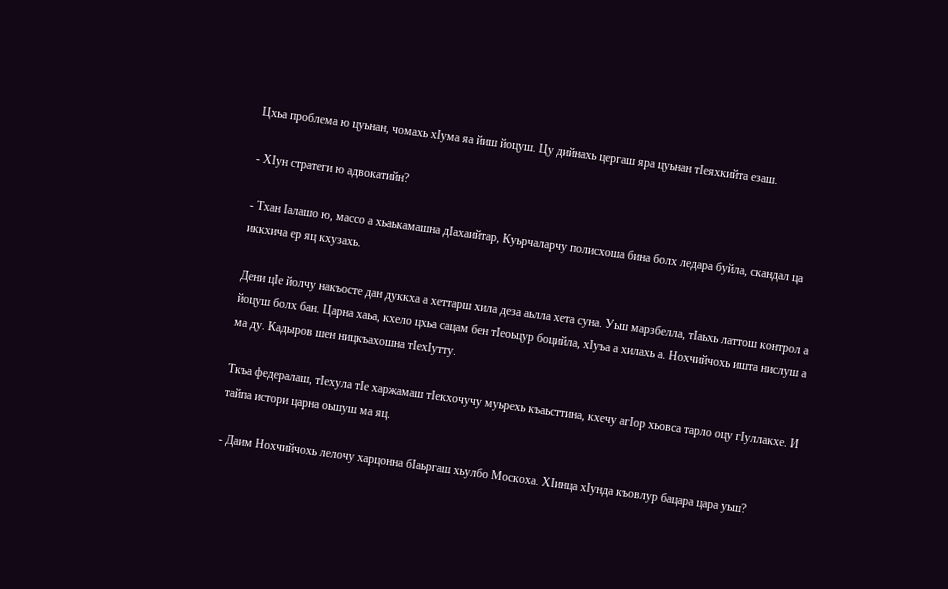Цхьа проблема ю цуьнан, чомахь хIума яа йиш йоцуш. Цу дийнахь цергаш яра цуьнан тIеяхкийта езаш.

- ХIун стратеги ю адвокатийн?

- Тхан Iалашо ю, массо а хьаькамашна дIахаийтар, Куьрчаларчу полисхоша бина болх ледара буйла, скандал ца иккхича ер яц кхузахь.

Дени цIе йолчу накъосте дан дуккха а хеттарш хила деза аьлла хета суна. Уьш марзбелла, тIаьхь латтош контрол а йоцуш болх бан. Царна хаьа, кхело цхьа сацам бен тIеоьцур боцийла, хIуъа а хилахь а. Нохчийчохь ишта нислуш а ма ду. Кадыров шен ницкъахошна тIехIутту.

Ткъа федералаш, тIехула тIе харжамаш тIекхочучу муьрехь къаьсттина, кхечу агIор хьовса тарло оцу гIуллакхе. И тайпа истори царна оьшуш ма яц.

- Даим Нохчийчохь лелочу харцонна бIаьргаш хьулбо Москоха. ХIинца хIунда къовлур бацара цара уьш?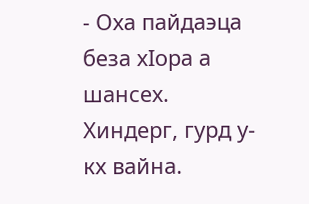- Оха пайдаэца беза хIора а шансех. Хиндерг, гурд у-кх вайна.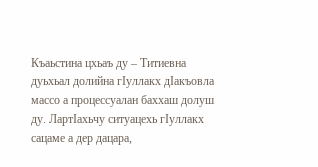Къаьстина цхьаъ ду – Титиевна дуьхьал долийна гIуллакх дIакъовла массо а процессуалан баххаш долуш ду. ЛартIахьчу ситуацехь гIуллакх сацаме а дер дацара,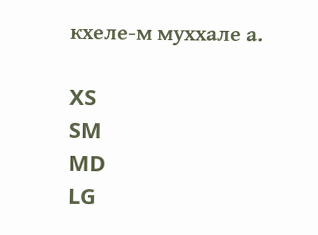кхеле-м муххале а.

XS
SM
MD
LG